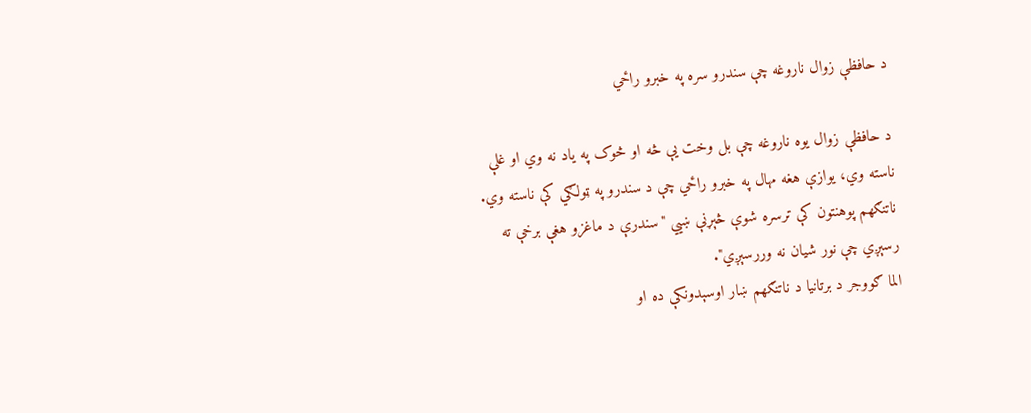د حافظې زوال ناروغه چې سندرو سره په خبرو راځي

د حافظې زوال یوه ناروغه چې بل وخت یې څه او څوک په یاد نه وي او غلې ناسته وي، یوازې هغه مهال په خبرو راځي چې د سندرو په ټولګي کې ناسته وي.
ناتنګهم پوهنتون کې ترسره شوې څېړنې ښيي "سندرې د ماغزو هغې برخې ته رسېږي چې نور شیان نه وررسېږي".
الما ګووجر د برتانیا د ناتنګهم ښار اوسېدونکې ده او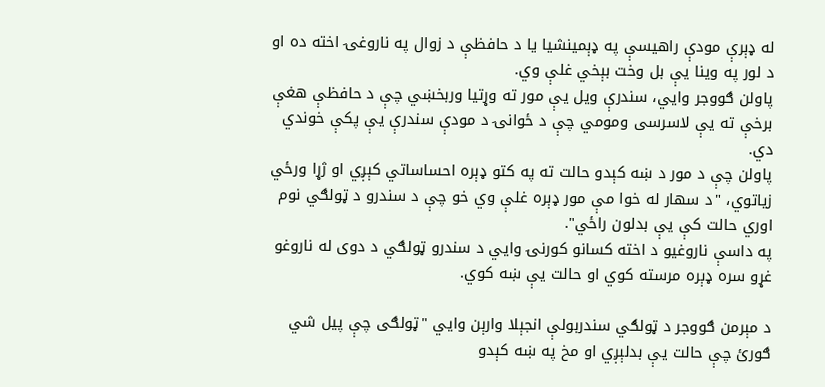له ډېرې مودې راهیسې په ډېمینشیا یا د حافظې د زوال په ناروغۍ اخته ده او د لور په وینا یې بل وخت بېخي غلې وي.
پاولن ګووجر وايي، سندرې ویل یې مور ته وړتیا وربخښي چې د حافظې هغې برخې ته یې لاسرسی ومومي چې د ځوانۍ د مودې سندرې یې پکې خوندي دي.
پاولن چې د مور د ښه کېدو حالت ته په کتو ډېره احساساتي کېږي او ژړا ورځي زیاتوي، "د سهار له خوا مې مور ډېره غلې وي خو چې د سندرو د ټولګي نوم اوري حالت کې یې بدلون راځي".
په داسې ناروغیو د اخته کسانو کورنۍ وايي د سندرو ټولګي د دوی له ناروغو غړو سره ډېره مرسته کوي او حالت یې ښه کوي.

د مېرمن ګووجر د ټولګي سندربولې انجېلا وارېن وايي "ټولګی چې پیل شي ګورئ چې حالت یې بدلېږي او مخ په ښه کېدو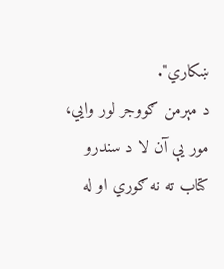ښکاري".
د مېرمن ګووجر لور وايي، مور یې آن لا د سندرو کتاب ته نه ګوري او له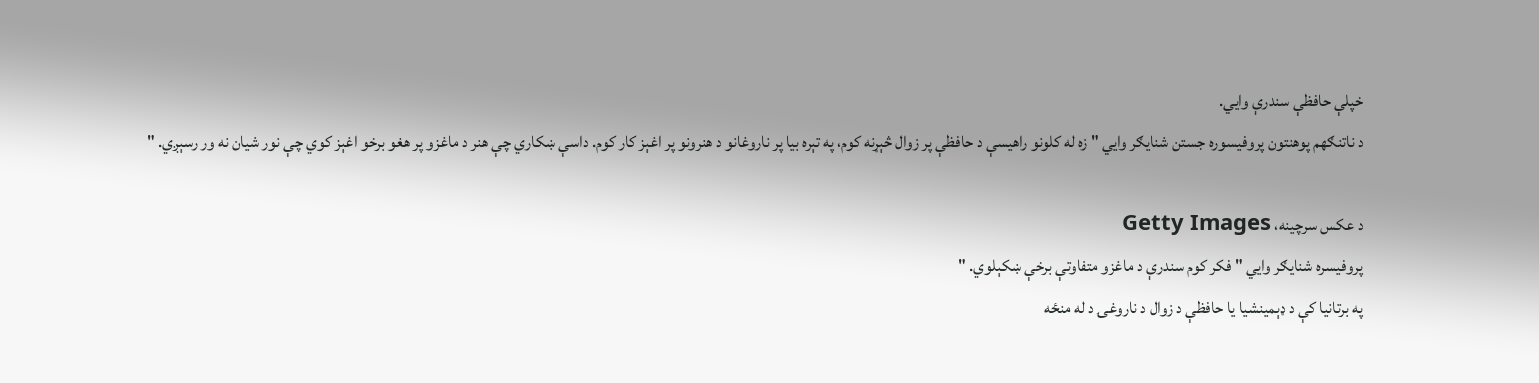خپلې حافظې سندرې وايي.
د ناتنګهم پوهنتون پروفیسوره جستن شنایګر وايي " زه له کلونو راهیسې د حافظې پر زوال څېړنه کوم، په تېره بیا پر ناروغانو د هنرونو پر اغېز کار کوم. داسې ښکاري چې هنر د ماغزو پر هغو برخو اغېز کوي چې نور شیان نه ور رسېږي. "

د عکس سرچینه، Getty Images
پروفیسره شنایګر وايي " فکر کوم سندرې د ماغزو متفاوتې برخې ښکېلوي. "
په برتانیا کې د ډېمینشیا یا حافظې د زوال د ناروغۍ د له منځه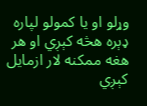وړلو او یا کمولو لپاره ډېره هڅه کېږي او هر هغه ممکنه لار ازمایل کېږي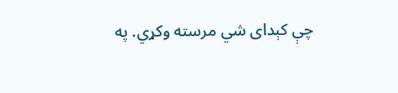چې کېدای شي مرسته وکړي. په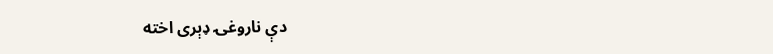دې ناروغۍ ډېری اخته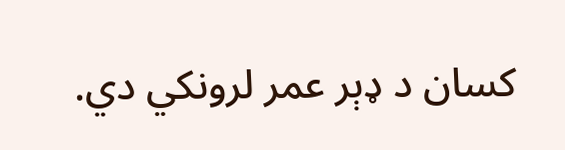کسان د ډېر عمر لرونکي دي.